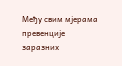Међу свим мјерама превенције заразних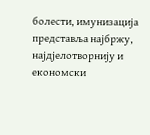болести, имунизација представља најбржу, најдјелотворнију и економски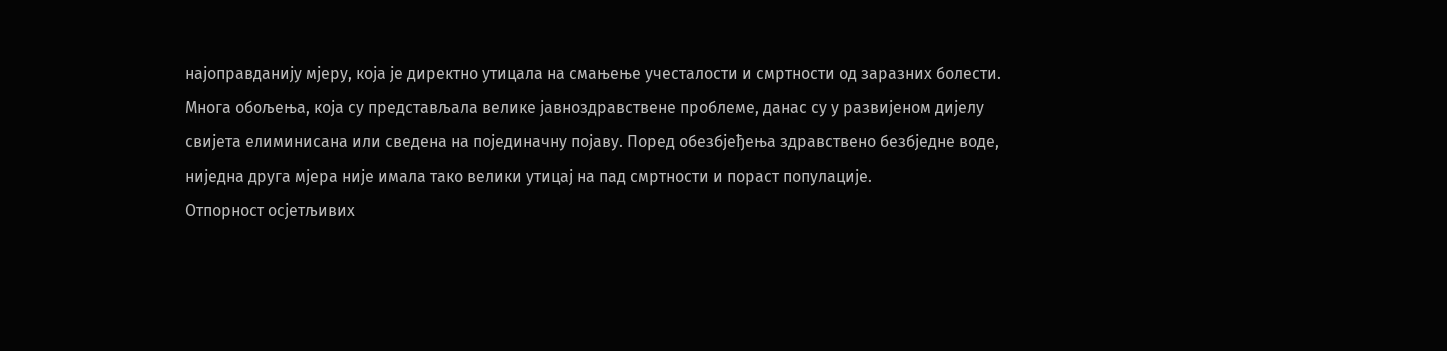најоправданију мјеру, која је директно утицала на смањење учесталости и смртности од заразних болести. Многа обољења, која су представљала велике јавноздравствене проблеме, данас су у развијеном дијелу свијета елиминисана или сведена на појединачну појаву. Поред обезбјеђења здравствено безбједне воде, ниједна друга мјера није имала тако велики утицај на пад смртности и пораст популације.
Отпорност осјетљивих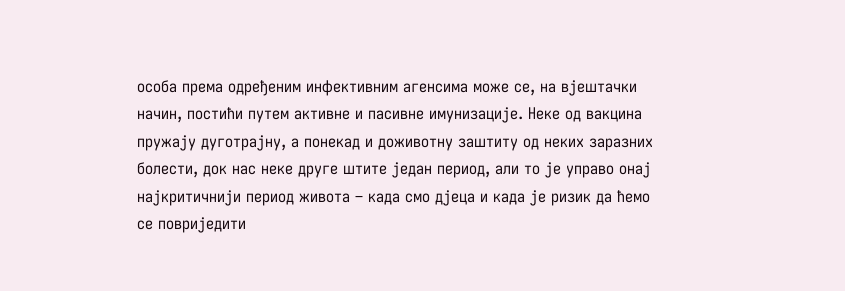особа према одређеним инфективним агенсима може се, на вјештачки начин, постићи путем активне и пасивне имунизације. Неке од вакцина пружају дуготрајну, а понекад и доживотну заштиту од неких заразних болести, док нас неке друге штите један период, али то је управо онај најкритичнији период живота – када смо дјеца и када је ризик да ћемо се повриједити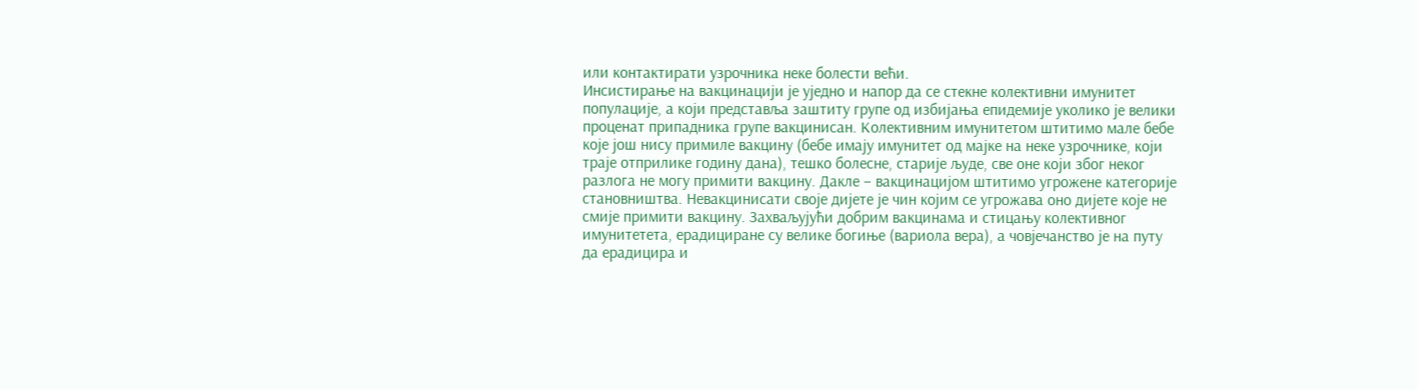или контактирати узрочника неке болести већи.
Инсистирање на вакцинацији је уједно и напор да се стекне колективни имунитет популације, а који представља заштиту групе од избијања епидемије уколико је велики проценат припадника групе вакцинисан. Колективним имунитетом штитимо мале бебе које још нису примиле вакцину (бебе имају имунитет од мајке на неке узрочнике, који траје отприлике годину дана), тешко болесне, старије људе, све оне који због неког разлога не могу примити вакцину. Дакле – вакцинацијом штитимо угрожене категорије становништва. Невакцинисати своје дијете је чин којим се угрожава оно дијете које не смије примити вакцину. Захваљујући добрим вакцинама и стицању колективног имунитетета, ерадициране су велике богиње (вариола вера), а човјечанство је на путу да ерадицира и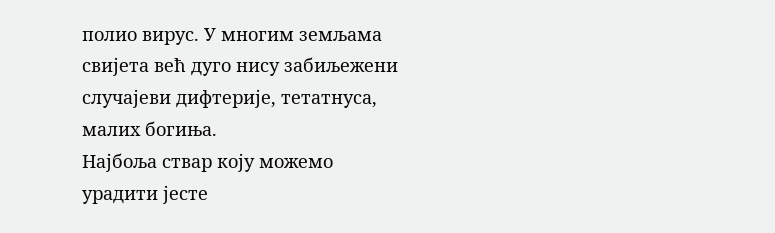полио вирус. У многим земљама свијета већ дуго нису забиљежени случајеви дифтерије, тетатнуса, малих богиња.
Најбоља ствар коју можемо урадити јесте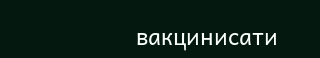вакцинисати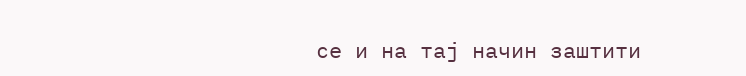се и на тај начин заштити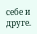себе и друге.